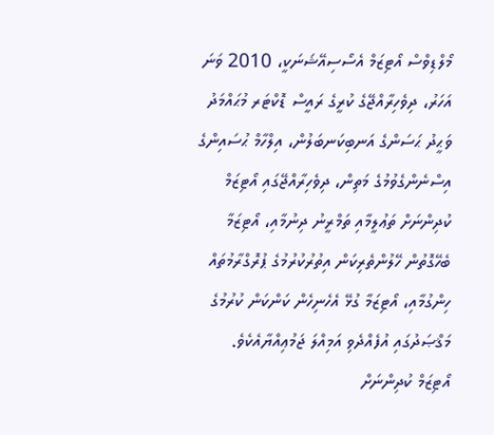މޯލްޑިވްސް އޯޓިޒަމް އެސޯސިއޭޝަނަކީ، 2010 ވަނަ އަހަރު، ދިވެހިރާއްޖޭގެ ކުރީގެ ރައީސް ޑޮކްޓަރ މުޙައްމަދު ވަޙީދު ޙަސަންގެ އަނބިކަނބަލުން، އިލްހާމް ޙުސައިންގެ އިސްނެންގެވުމުގެ މަތިން، ދިވެހިރާއްޖޭގައި އޯޓިޒަމް ކުދިންނަށް ތަޢުލީމާއި ތަމްރީނު ދިނުމާއި، އޯޓިޒަމާ ބެހޭގޮތުން ހޭލުންތެރިކަން އިތުރުކުރުމުގެ ޕުރޮގްރާމުތައް ހިންގުމާއި، އޯޓިޒަމާ ގުޅޭ އެހެނިހެން ކަންކަން ކުރުމުގެ މަޤްޞަދުގައި އުފެއްދެވި އަމިއްލަ ޖަމުޢިއްޔާއެކެވެ.
އޯޓިޒަމް ކުދިންނަށް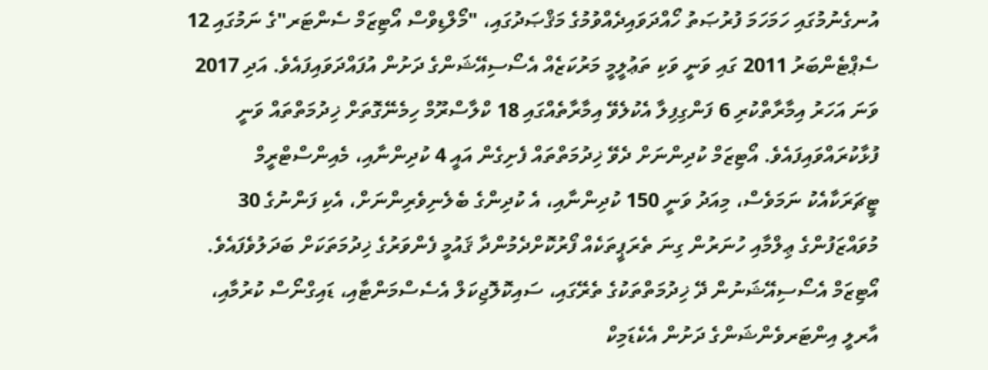އުނގެނުމުގައި ހަމަހަމަ ފުރުޞަތު ހޯއްދަވައިދެއްވުމުގެ މަޤްޞަދުގައި، "މޯލްޑިވްސް އޯޓިޒަމް ސެންޓަރ"ގެ ނަމުގައި 12 ސެޕްޓެންބަރު 2011 ގައި ވަނީ ވަކި ތަޢުލީމީ މަރުކަޒެއް އެސޯސިއޭޝަންގެ ދަށުން އުފައްދަވައިފައެވެ. އަދި 2017 ވަނަ އަހަރު އިމާރާތްކުރި 6 ފަންގިފިލާ އެކުލެވޭ އިމާރާތެއްގައި 18 ކްލާސްރޫމް ހިމެނޭގޮތަށް ޚިދުމަތްތައް ވަނީ ފުޅާކުރައްވައިފައެވެ. އޯޓިޒަމް ކުދިންނަށް ދެވޭ ޚިދުމަތްތައް ފެށިގެން އައީ 4 ކުދިންނާއި، މެއިންސްޓްރީމް ޓީޗަރަކާއެކު ނަމަވެސް، މިއަދު ވަނީ 150 ކުދިންނާއި، އެ ކުދިންގެ ބެލެނިވެރިންނަށް، އެކި ފަންނުގެ 30 މުވައްޒަފުންގެ ޢިލްމާއި ހުނަރުން ގިނަ ތެރަޕީތަކެއް ފޯރުކޮށްދެމުންދާ ޤައުމީ ފެންވަރުގެ ޚިދުމަތަކަށް ބަދަލުވެފައެވެ.
އޯޓިޒަމް އެސޯސިއޭޝަނުން ދޭ ޚިދުމަތްތަކުގެ ތެރޭގައި، ސައިކޮލޮޖިކަލް އެސެސްމަންޓާއި، ޑައިގްނޯސް ކުރުމާއި، އާރލީ އިންޓަރވެންޝަންގެ ދަށުން އެކެޑަމިކް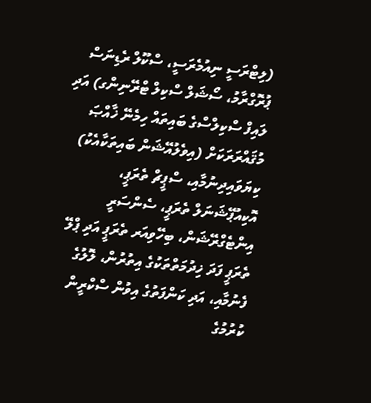(ލިޓްރަސީ ނިއުމެރަސީ، ސްކޫލް ރެޑިނަސް ޕުރޮގްރާމު، ސޯޝަލް ސްކިލް ޓްރޭނިންގ) އަދި ލައިފް ސްކިލްސްގެ ބައިތައް ހިމެނޭ ޚާއްޞަ މުޤައްރަރަކަށް (އިވެލުއޭޝަން ބައިތަކާއެކު) ކިޔަވައިދިނުމާއި، ސްޕީޗް ތެރަޕީ، އޮކިއުޕޭޝަނަލް ތެރަޕީ، ސެންސަރީ އިންޓެގްރޭޝަން، ބިހޭވިއަރ ތެރަޕީ އަދި ޕްލޭ ތެރަޕީ ފަދަ ޚިދުމަތްތަކުގެ އިތުރުން، ލޮލުގެ ފެނުމާއި، އަދި ކަންފަތުގެ އިވުން ސްކްރީން ކުރުމުގެ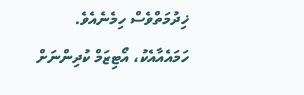ޚިދުމަތްވެސް ހިމެނެއެވެ.
ހަމައެއާއެކު، އޯޓިޒަމް ކުދިންނަށް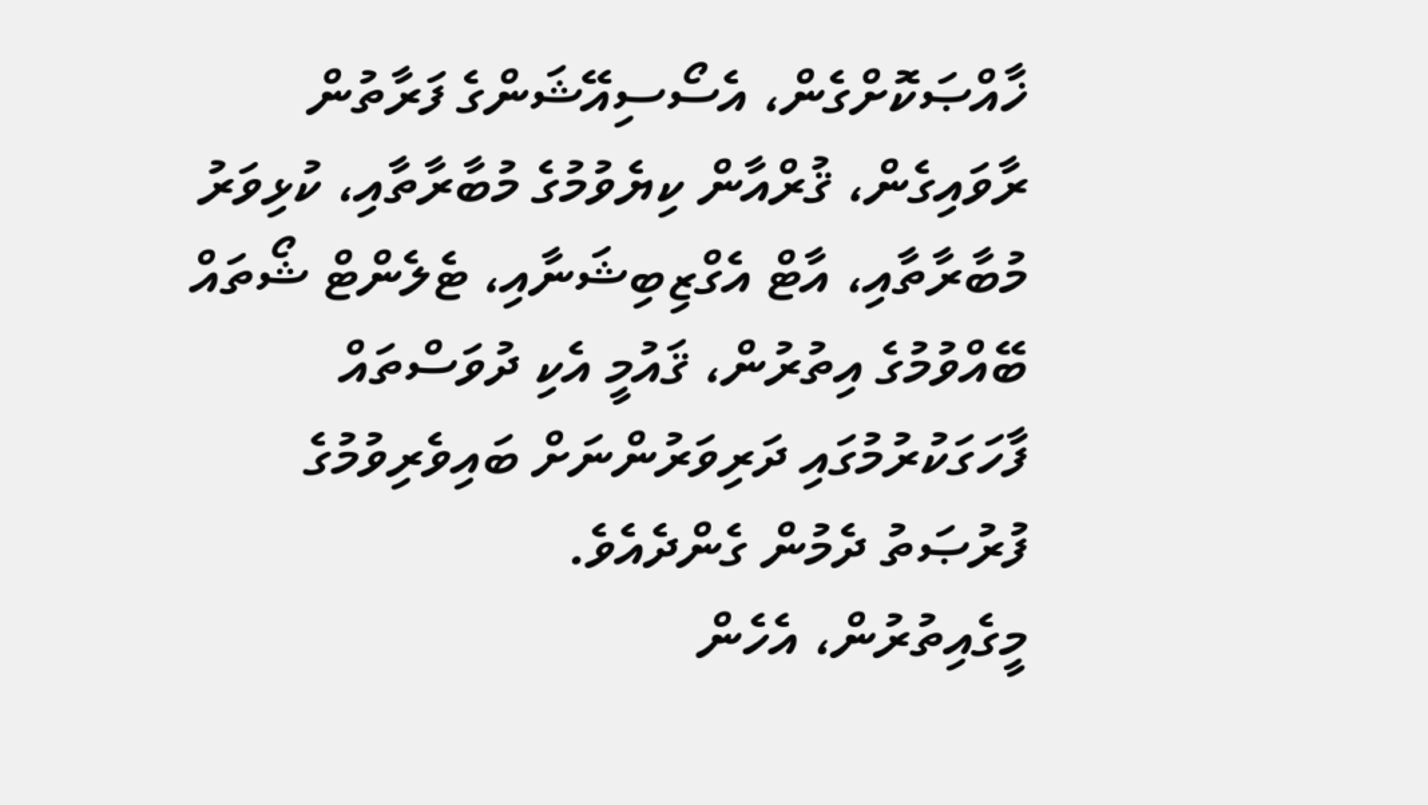ޚާއްޞަކޮށްގެން، އެސޯސިއޭޝަންގެ ފަރާތުން ރާވައިގެން، ޤުރްއާން ކިޔެވުމުގެ މުބާރާތާއި، ކުޅިވަރު މުބާރާތާއި، އާޓް އެގްޒިބިޝަނާއި، ޓެލެންޓް ޝޯތައް ބޭއްވުމުގެ އިތުރުން، ޤައުމީ އެކި ދުވަސްތައް ފާހަގަކުރުމުގައި ދަރިވަރުންނަށް ބައިވެރިވުމުގެ ފުރުޞަތު ދެމުން ގެންދެއެވެ.
މީގެއިތުރުން، އެހެން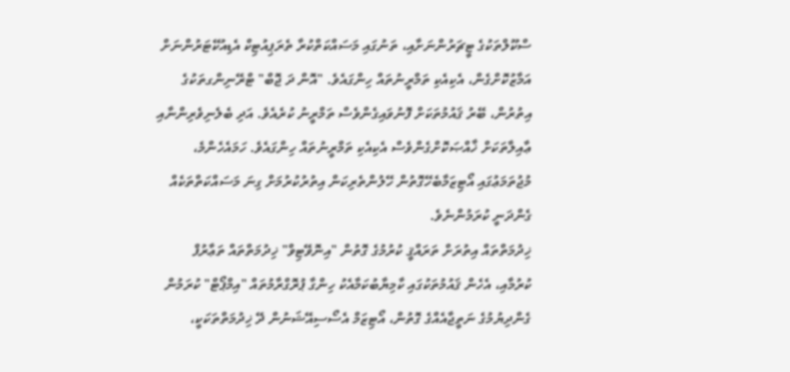ސްކޫލްތަކުގެ ޓީޗަރުންނަށާއި، ތަނުގައި މަސައްކަތްކުރާ ތެރަޕިއުޓިކް އެޑިއުކޭޓަރުންނަށް އަމާޒުކޮށްގެން، އެކިއެކި ތަމްރީނުތައް ހިންގައެވެ. "އޮން ދަ ޖޮބް" ޓްރޭނިންގތަކުގެ އިތުރުން، ބޭރު ޤައުމުތަކަށް ފޮނުވައިގެންވެސް ތަމްރީނު ކުރެއެވެ. އަދި ބެލެނިވެރިންނާއި ޢާއިލާތަކަށް ޚާއްޞަކޮށްގެންވެސް އެކިއެކި ތަމްރީނުތައް ހިންގައެވެ. ހަމައެހެންމެ، މުޖުތަމަޢުގައި އޯޓިޒަމާބެހޭގޮތުން ހޭލުންތެރިކަން އިތުރުކުރުމަށް ގިނަ މަސައްކަތްތަކެއް ގެންދަނީ ކުރަމުންނެވެ.
ޚިދުމަތްތައް އިތުރަށް ތަރައްޤީ ކުރުމުގެ ގޮތުން "އިނޮވޭޓިވް" ޚިދުމަތްތައް ތަޢާރުފް ކުރުމާއި، އެހެން ޤައުމުތަކުގައި ކާމިޔާބުކަމާއެކު ހިންގާ ޕުރޮގްރާމުތައް "އިމްޕޯޓް" ކުރަމުން ގެންދިޔުމުގެ ނަތީޖާއެއްގެ ގޮތުން، އޯޓިޒަމް އެސޯސިއޭޝަނުން ދޭ ޚިދުމަތްތަކަކީ،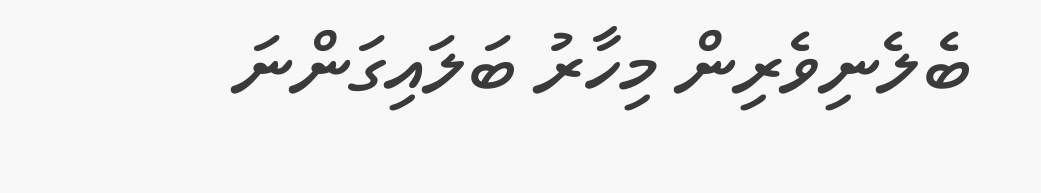ބެލެނިވެރިން މިހާރު ބަލައިގަންނަ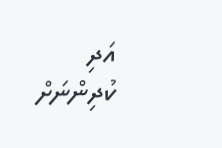އަދި ކުދިންނަށް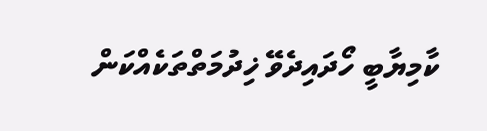ކާމިޔާބީ ހޯދައިދެވޭ ޚިދުމަތްތަކެއްކަން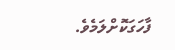ފާހަގަކޮށްލަމެވެ.